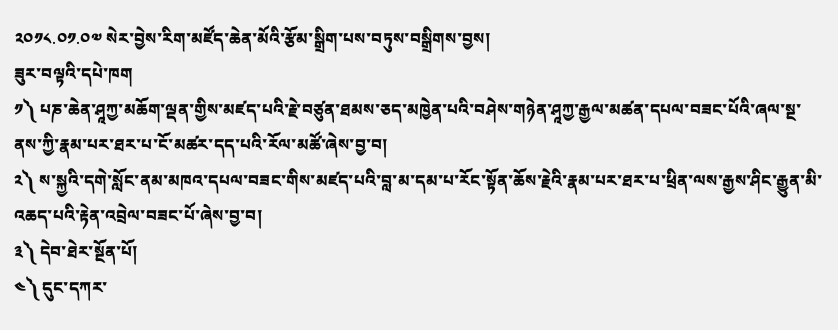༢༠༡༨.༠༡.༠༧ སེར་བྱེས་རིག་མཛོད་ཆེན་མོའི་རྩོམ་སྒྲིག་པས་བཏུས་བསྒྲིགས་བྱས།
ཟུར་བལྟའི་དཔེ་ཁག
༡༽ པཎ་ཆེན་ཤཱཀྱ་མཆོག་ལྡན་གྱིས་མཛད་པའི་རྗེ་བཙུན་ཐམས་ཅད་མཁྱེན་པའི་བཤེས་གཉེན་ཤཱཀྱ་རྒྱལ་མཚན་དཔལ་བཟང་པོའི་ཞལ་སྔ་ནས་ཀྱི་རྣམ་པར་ཐར་པ་ངོ་མཚར་དད་པའི་རོལ་མཚོ་ཞེས་བྱ་བ།
༢༽ ས་སྐྱའི་དགེ་སློང་ནམ་མཁའ་དཔལ་བཟང་གིས་མཛད་པའི་བླ་མ་དམ་པ་རོང་སྟོན་ཆོས་རྗེའི་རྣམ་པར་ཐར་པ་ཕྲིན་ལས་རྒྱས་ཤིང་རྒྱུན་མི་འཆད་པའི་རྟེན་འབྲེལ་བཟང་པོ་ཞེས་བྱ་བ།
༣༽ དེབ་ཐེར་སྔོན་པོ།
༤༽ དུང་དཀར་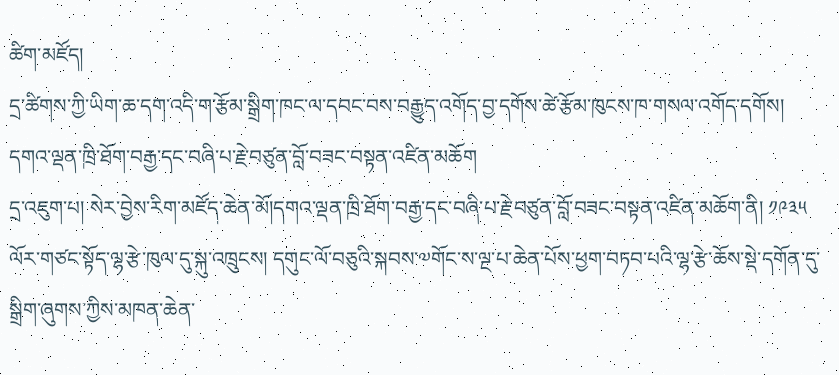ཚིག་མཛོད།
དྲ་ཚིགས་ཀྱི་ཡིག་ཆ་དག་འདི་ག་རྩོམ་སྒྲིག་ཁང་ལ་དབང་བས་བརྒྱུད་འགོད་བྱ་དགོས་ཚེ་རྩོམ་ཁུངས་ཁ་གསལ་འགོད་དགོས།
དགའ་ལྡན་ཁྲི་ཐོག་བརྒྱ་དང་བཞི་པ་རྗེ་བཙུན་བློ་བཟང་བསྟན་འཛིན་མཆོག
དྲ་འཇུག་པ། སེར་བྱེས་རིག་མཛོད་ཆེན་མོ།དགའ་ལྡན་ཁྲི་ཐོག་བརྒྱ་དང་བཞི་པ་རྗེ་བཙུན་བློ་བཟང་བསྟན་འཛིན་མཆོག་ནི། ༡༩༣༥ ལོར་གཙང་སྟོད་ལྷ་རྩེ་ཁུལ་དུ་སྐུ་འཁྲུངས། དགུང་ལོ་བཅུའི་སྐབས་༧གོང་ས་ལྔ་པ་ཆེན་པོས་ཕྱག་བཏབ་པའི་ལྷ་རྩེ་ཆོས་སྡེ་དགོན་དུ་སྒྲིག་ཞུགས་ཀྱིས་མཁན་ཆེན་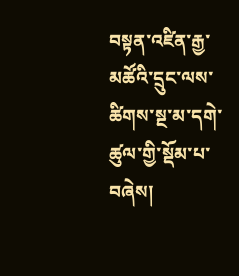བསྟན་འཛིན་རྒྱ་མཚོའི་དྲུང་ལས་ཚིགས་སྔ་མ་དགེ་ཚུལ་གྱི་སྡོམ་པ་བཞེས།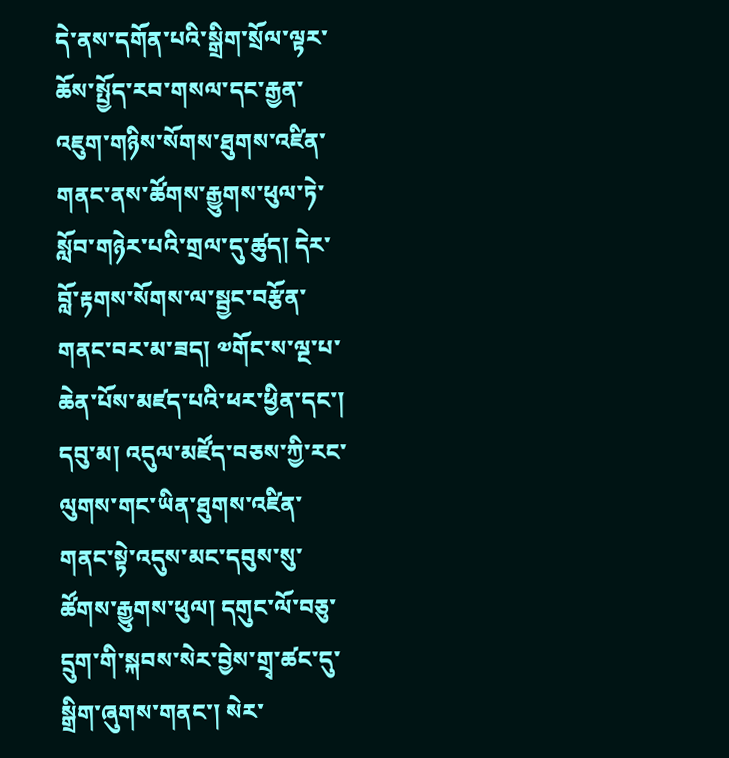དེ་ནས་དགོན་པའི་སྒྲིག་སྲོལ་ལྟར་ཆོས་སྤྱོད་རབ་གསལ་དང་རྒྱན་འཇུག་གཉིས་སོགས་ཐུགས་འཛིན་གནང་ནས་ཚོགས་རྒྱུགས་ཕུལ་ཏེ་སློབ་གཉེར་པའི་གྲལ་དུ་ཚུད། དེར་བློ་རྟགས་སོགས་ལ་སྦྱང་བརྩོན་གནང་བར་མ་ཟད། ༧གོང་ས་ལྔ་པ་ཆེན་པོས་མཛད་པའི་ཕར་ཕྱིན་དང་། དབུ་མ། འདུལ་མཛོད་བཅས་ཀྱི་རང་ལུགས་གང་ཡིན་ཐུགས་འཛིན་གནང་སྟེ་འདུས་མང་དབུས་སུ་ཚོགས་རྒྱུགས་ཕུལ། དགུང་ལོ་བཅུ་དྲུག་གི་སྐབས་སེར་བྱེས་གྲྭ་ཚང་དུ་སྒྲིག་ཞུགས་གནང་། སེར་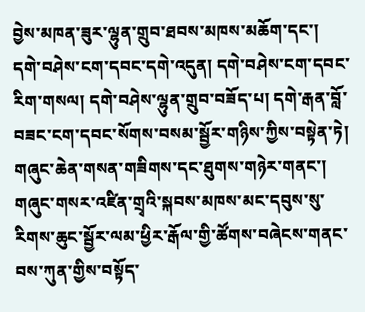བྱེས་མཁན་ཟུར་ལྷུན་གྲུབ་ཐབས་མཁས་མཆོག་དང་། དགེ་བཤེས་ངག་དབང་དགེ་འདུན། དགེ་བཤེས་ངག་དབང་རིག་གསལ། དགེ་བཤེས་ལྷུན་གྲུབ་བཟོད་པ། དགེ་རྒན་བློ་བཟང་ངག་དབང་སོགས་བསམ་སྦྱོར་གཉིས་ཀྱིས་བསྟེན་ཏེ། གཞུང་ཆེན་གསན་གཟིགས་དང་ཐུགས་གཉེར་གནང་། གཞུང་གསར་འཛིན་གྲྭའི་སྐབས་མཁས་མང་དབུས་སུ་རིགས་ཆུང་སྦྱོར་ལམ་ཕྱིར་རྒོལ་གྱི་ཚོགས་བཞེངས་གནང་བས་ཀུན་གྱིས་བསྟོད་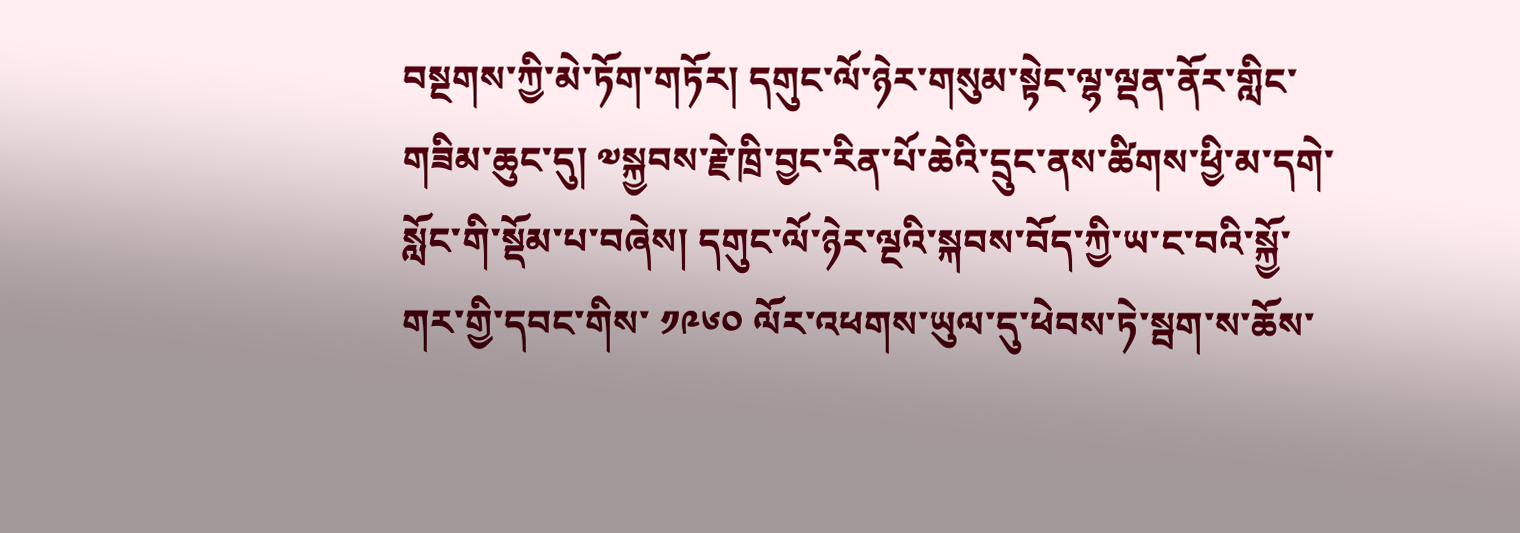བསྔགས་ཀྱི་མེ་ཏོག་གཏོར། དགུང་ལོ་ཉེར་གསུམ་སྟེང་ལྷ་ལྡན་ནོར་གླིང་གཟིམ་ཆུང་དུ། ༧སྐྱབས་རྗེ་ཁྲི་བྱང་རིན་པོ་ཆེའི་དྲུང་ནས་ཚིགས་ཕྱི་མ་དགེ་སློང་གི་སྡོམ་པ་བཞེས། དགུང་ལོ་ཉེར་ལྔའི་སྐབས་བོད་ཀྱི་ཡ་ང་བའི་སྐྱོ་གར་གྱི་དབང་གིས་ ༡༩༦༠ ལོར་འཕགས་ཡུལ་དུ་ཕེབས་ཏེ་སྦག་ས་ཆོས་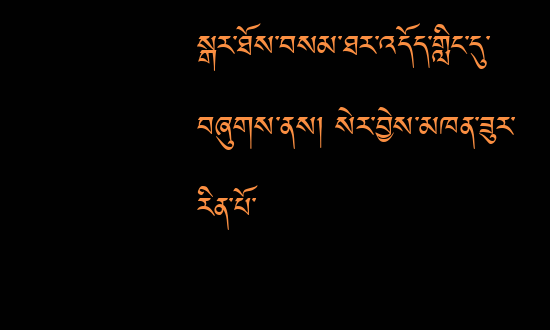སྒར་ཐོས་བསམ་ཐར་འདོད་གླིང་དུ་བཞུགས་ནས། སེར་བྱེས་མཁན་ཟུར་རིན་པོ་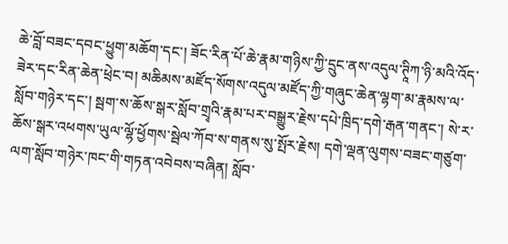ཆེ་བློ་བཟང་དབང་ཕྱུག་མཆོག་དང་། ཟོང་རིན་པོ་ཆེ་རྣམ་གཉིས་ཀྱི་དྲུང་ནས་འདུལ་ཊཱིཀ་ཉི་མའི་འོད་ཟེར་དང་རིན་ཆེན་ཕྲེང་བ། མཆིམས་མཛོད་སོགས་འདུལ་མཛོད་ཀྱི་གཞུང་ཆེན་ལྷག་མ་རྣམས་ལ་སློབ་གཉེར་དང་། སྦག་ས་ཆོས་སྒར་སློབ་གྲྭའི་རྣམ་པར་བསྒྱུར་རྗེས་དཔེ་ཁྲིད་དགེ་རྒན་གནང་། སེ་ར་ཆོས་སྒར་འཕགས་ཡུལ་ལྷོ་ཕྱོགས་སྦེལ་ཀོབ་ས་གནས་སུ་སྤོར་རྗེས། དགེ་ལྡན་ལུགས་བཟང་གཙུག་ལག་སློབ་གཉེར་ཁང་གི་གཏན་འབེབས་བཞིན། སློབ་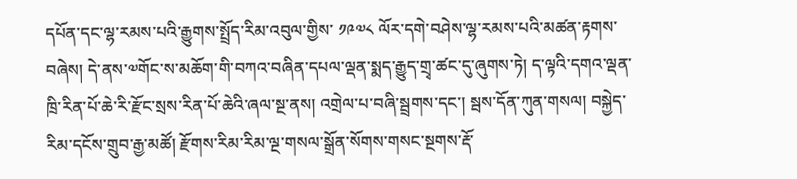དཔོན་དང་ལྷ་རམས་པའི་རྒྱུགས་སྤྲོད་རིམ་འབུལ་གྱིས་ ༡༩༧༨ ལོར་དགེ་བཤེས་ལྷ་རམས་པའི་མཚན་རྟགས་བཞེས། དེ་ནས་༧གོང་ས་མཆོག་གི་བཀའ་བཞིན་དཔལ་ལྡན་སྨད་རྒྱུད་གྲྭ་ཚང་དུ་ཞུགས་ཏེ། ད་ལྟའི་དགའ་ལྡན་ཁྲི་རིན་པོ་ཆེ་རི་རྫོང་སྲས་རིན་པོ་ཆེའི་ཞལ་སྔ་ནས། འགྲེལ་པ་བཞི་སྦྲགས་དང་། སྦས་དོན་ཀུན་གསལ། བསྐྱེད་རིམ་དངོས་གྲུབ་རྒྱ་མཚོ། རྫོགས་རིམ་རིམ་ལྔ་གསལ་སྒྲོན་སོགས་གསང་སྔགས་རྡོ་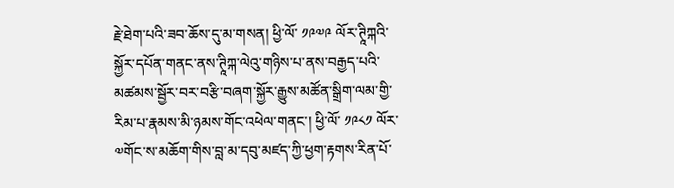རྗེ་ཐེག་པའི་ཟབ་ཆོས་དུ་མ་གསན། ཕྱི་ལོ་ ༡༩༧༩ ལོར་ཊཱིཀྐའི་སྐྱོར་དཔོན་གནང་ནས་ཊཱིཀྐ་ལེའུ་གཉིས་པ་ནས་བརྒྱད་པའི་མཚམས་སྦྱོར་བར་བརྩི་བཞག་སྐྱོར་རྒྱུས་མཚོན་སྒྲིག་ལམ་གྱི་རིམ་པ་རྣམས་མི་ཉམས་གོང་འཕེལ་གནང་། ཕྱི་ལོ་ ༡༩༨༡ ལོར་༧གོང་ས་མཆོག་གིས་བླ་མ་དབུ་མཛད་ཀྱི་ཕྱག་རྟགས་རིན་པོ་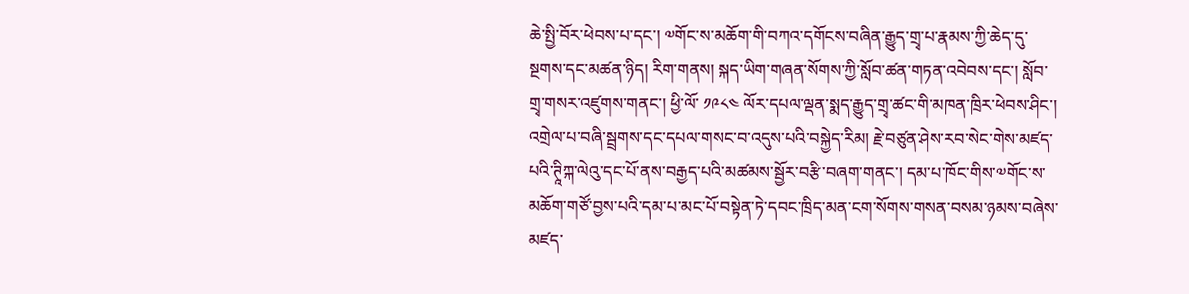ཆེ་སྤྱི་བོར་ཕེབས་པ་དང་། ༧གོང་ས་མཆོག་གི་བཀའ་དགོངས་བཞིན་རྒྱུད་གྲྭ་པ་རྣམས་ཀྱི་ཆེད་དུ་སྔགས་དང་མཚན་ཉིད། རིག་གནས། སྐད་ཡིག་གཞན་སོགས་ཀྱི་སློབ་ཚན་གཏན་འབེབས་དང་། སློབ་གྲྭ་གསར་འཛུགས་གནང་། ཕྱི་ལོ་ ༡༩༨༤ ལོར་དཔལ་ལྡན་སྨད་རྒྱུད་གྲྭ་ཚང་གི་མཁན་ཁྲིར་ཕེབས་ཤིང་། འགྲེལ་པ་བཞི་སྦྲགས་དང་དཔལ་གསང་བ་འདུས་པའི་བསྐྱེད་རིམ། རྗེ་བཙུན་ཤེས་རབ་སེང་གེས་མཛད་པའི་ཊཱིཀྐ་ལེའུ་དང་པོ་ནས་བརྒྱད་པའི་མཚམས་སྦྱོར་བརྩི་བཞག་གནང་། དམ་པ་ཁོང་གིས་༧གོང་ས་མཆོག་གཙོ་བྱས་པའི་དམ་པ་མང་པོ་བསྟེན་ཏེ་དབང་ཁྲིད་མན་ངག་སོགས་གསན་བསམ་ཉམས་བཞེས་མཛད་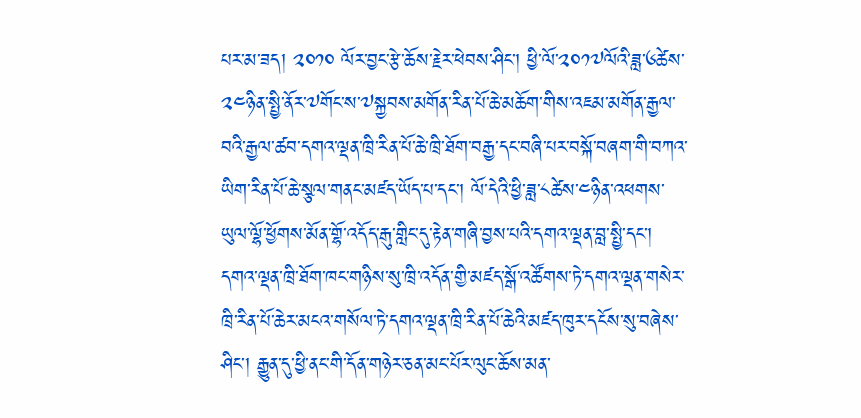པར་མ་ཟད། ༢༠༡༠ ལོར་བྱང་རྩེ་ཆོས་རྗེར་ཕེབས་ཤིང་། ཕྱི་ལོ་༢༠༡༧ལོའི་ཟླ་༦ཚེས་༢༤ཉིན་སྤྱི་ནོར་༧གོང་ས་༧སྐྱབས་མགོན་རིན་པོ་ཆེ་མཆོག་གིས་འཇམ་མགོན་རྒྱལ་བའི་རྒྱལ་ཚབ་དགའ་ལྡན་ཁྲི་རིན་པོ་ཆེ་ཁྲི་ཐོག་བརྒྱ་དང་བཞི་པར་བསྐོ་བཞག་གི་བཀའ་ཡིག་རིན་པོ་ཆེ་སྩལ་གནང་མཛད་ཡོད་པ་དང་། ལོ་དེའི་ཕྱི་ཟླ་༨ཚེས་༤ཉིན་འཕགས་ཡུལ་ལྷོ་ཕྱོགས་མོན་གྷོ་འདོད་རྒུ་གླིང་དུ་རྟེན་གཞི་བྱས་པའི་དགའ་ལྡན་བླ་སྤྱི་དང་། དགའ་ལྡན་ཁྲི་ཐོག་ཁང་གཉིས་སུ་ཁྲི་འདོན་གྱི་མཛད་སྒོ་འཚོགས་ཏེ་དགའ་ལྡན་གསེར་ཁྲི་རིན་པོ་ཆེར་མངའ་གསོལ་ཏེ་དགའ་ལྡན་ཁྲི་རིན་པོ་ཆེའི་མཛད་ཁུར་དངོས་སུ་བཞེས་ཤིང་། རྒྱུན་དུ་ཕྱི་ནང་གི་དོན་གཉེར་ཅན་མང་པོར་ལུང་ཆོས་མན་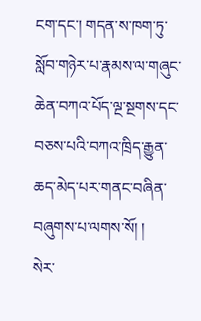ངག་དང་། གདན་ས་ཁག་ཏུ་སློབ་གཉེར་པ་རྣམས་ལ་གཞུང་ཆེན་བཀའ་པོད་ལྔ་སྔགས་དང་བཅས་པའི་བཀའ་ཁྲིད་རྒྱུན་ཆད་མེད་པར་གནང་བཞིན་བཞུགས་པ་ལགས་སོ། །
སེར་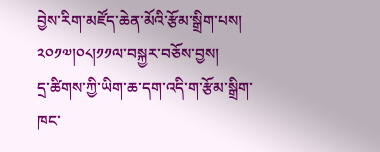བྱེས་རིག་མཛོད་ཆེན་མོའི་རྩོམ་སྒྲིག་པས། ༢༠༡༧།༠༨།༡༡ལ་བསྐྱར་བཅོས་བྱས།
དྲ་ཚིགས་ཀྱི་ཡིག་ཆ་དག་འདི་ག་རྩོམ་སྒྲིག་ཁང་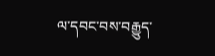ལ་དབང་བས་བརྒྱུད་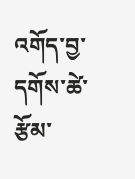འགོད་བྱ་དགོས་ཚེ་རྩོམ་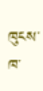ཁུངས་ཁ་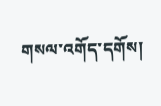གསལ་འགོད་དགོས།